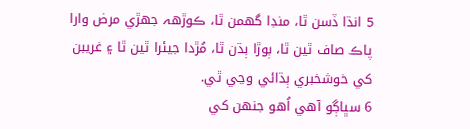5 انڌا ڏسن ٿا، منڊا گھمن ٿا، ڪوڙھہ جھڙي مرض وارا پاڪ صاف ٿين ٿا، ٻوڙا ٻڌن ٿا، مُڙدا جيئرا ٿين ٿا ۽ غريبن کي خوشخبري ٻڌائي وڃي ٿي.
6 سڀاڳو آھي اُھو جنھن کي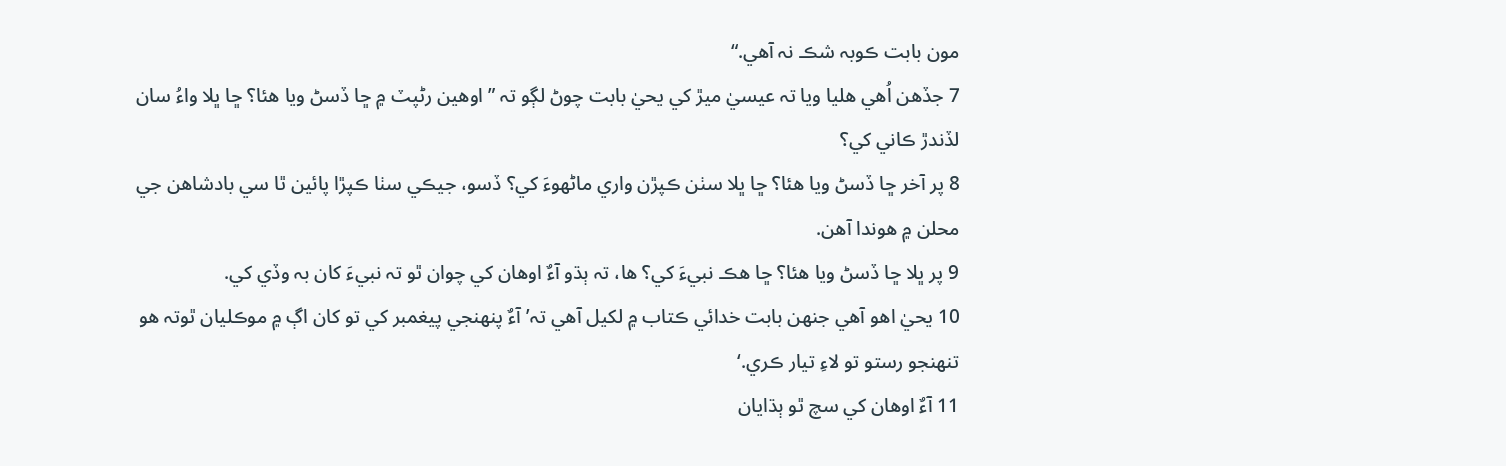مون بابت ڪوبہ شڪ نہ آھي.“
7 جڏھن اُھي ھليا ويا تہ عيسيٰ ميڙ کي يحيٰ بابت چوڻ لڳو تہ ”اوھين رڻپٽ ۾ ڇا ڏسڻ ويا ھئا؟ ڇا ڀلا واءُ سان لڏندڙ ڪاني کي؟
8 پر آخر ڇا ڏسڻ ويا ھئا؟ ڇا ڀلا سٺن ڪپڙن واري ماڻھوءَ کي؟ ڏسو، جيڪي سٺا ڪپڙا پائين ٿا سي بادشاھن جي محلن ۾ ھوندا آھن.
9 پر ڀلا ڇا ڏسڻ ويا ھئا؟ ڇا ھڪ نبيءَ کي؟ ھا، تہ ٻڌو آءٌ اوھان کي چوان ٿو تہ نبيءَ کان بہ وڏي کي.
10 يحيٰ اھو آھي جنھن بابت خدائي ڪتاب ۾ لکيل آھي تہ’آءٌ پنھنجي پيغمبر کي تو کان اڳ ۾ موڪليان ٿوتہ ھو تنھنجو رستو تو لاءِ تيار ڪري.‘
11 آءٌ اوھان کي سچ ٿو ٻڌايان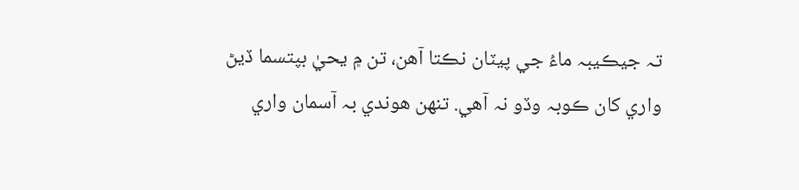تہ جيڪيبہ ماءُ جي پيٽان نڪتا آھن، تن ۾ يحيٰ بپتسما ڏيڻ واري کان ڪوبہ وڏو نہ آھي. تنھن ھوندي بہ آسمان واري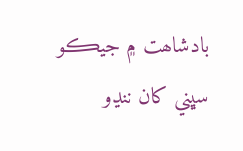بادشاھت ۾ جيڪو سڀني کان ننڍو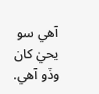آھي سو يحيٰ کان وڏو آھي.